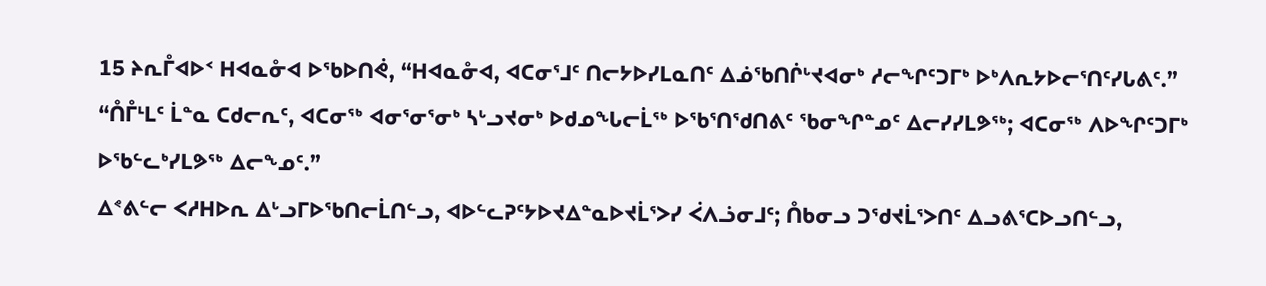15 ᔨᕆᒤᐊᐅᑉ ᕼᐊᓇᓁᐊ ᐅᖃᐅᑎᕚ, “ᕼᐊᓇᓁᐊ, ᐊᑕᓂᕐᒧᑦ ᑎᓕᔭᐅᓯᒪᓇᑎᑦ ᐃᓅᖃᑎᒌᒡᔪᐊᓂᒃ ᓱᓕᖏᑦᑐᒥᒃ ᐅᒃᐱᕆᔭᐅᓕᕐᑎᑦᓯᒐᕕᑦ.”
“ᑍᒤᒻᒪᑦ ᒫᓐᓇ ᑕᑯᓕᕆᑦ, ᐊᑕᓂᖅ ᐊᓂᕐᓂᕐᓂᒃ ᓴᒡᓗᔪᓂᒃ ᐅᑯᓄᖓᓕᒫᖅ ᐅᖃᕐᑎᖁᑎᕕᑦ ᖃᓂᖏᓐᓄᑦ ᐃᓕᓯᓯᒪᕗᖅ; ᐊᑕᓂᖅ ᐱᐅᖏᑦᑐᒥᒃ ᐅᖃᓪᓚᒃᓯᒪᕗᖅ ᐃᓕᖕᓄᑦ.”
ᐃᕝᕕᓪᓕ ᐸᓱᕼᐅᕆ ᐃᒡᓗᒥᐅᖃᑎᓕᒫᑎᓪᓗ, ᐊᐅᓪᓚᕈᑦᔭᐅᔪᐃᓐᓇᐅᔪᒫᕐᐳᓯ ᐹᐱᓘᓂᒧᑦ; ᑍᑲᓂᓗ ᑐᖁᔪᒫᕐᐳᑎᑦ ᐃᓗᕕᕐᑕᐅᓗᑎᓪᓗ,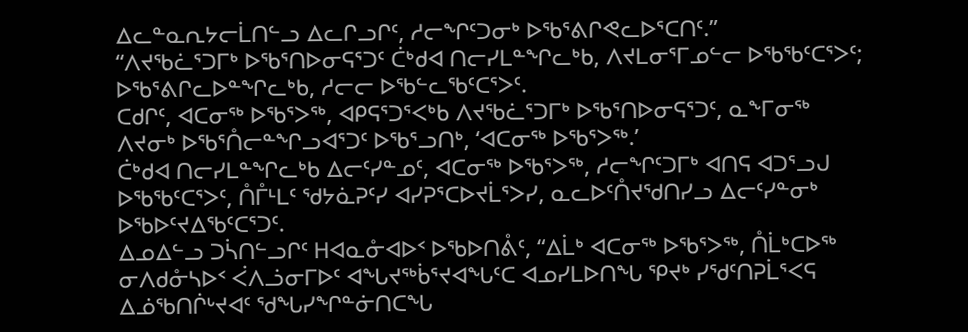ᐃᓚᓐᓇᕆᔭᓕᒫᑎᓪᓗ ᐃᓚᒋᓗᒋᑦ, ᓱᓕᖏᑦᑐᓂᒃ ᐅᖃᕐᕕᒋᕙᓚᐅᕐᑕᑎᑦ.”
“ᐱᔪᖃᓛᕐᑐᒥᒃ ᐅᖃᕐᑎᐅᓂᕋᕐᑐᑦ ᑖᒃᑯᐊ ᑎᓕᓯᒪᓐᖏᓚᒃᑲ, ᐱᔪᒪᓂᕐᒥᓄᓪᓕ ᐅᖃᖃᑦᑕᕐᐳᑦ; ᐅᖃᕐᕕᒋᓚᐅᓐᖏᓚᒃᑲ, ᓱᓕᓕ ᐅᖃᓪᓚᖃᑦᑕᕐᐳᑦ.
ᑕᑯᒋᑦ, ᐊᑕᓂᖅ ᐅᖃᕐᐳᖅ, ᐊᑭᕋᕐᑐᕐᐸᒃᑲ ᐱᔪᖃᓛᕐᑐᒥᒃ ᐅᖃᕐᑎᐅᓂᕋᕐᑐᑦ, ᓇᖕᒥᓂᖅ ᐱᔪᓂᒃ ᐅᖃᕐᑍᓕᓐᖏᓗᐊᕐᑐᑦ ᐅᖃᕐᓗᑎᒃ, ‘ᐊᑕᓂᖅ ᐅᖃᕐᐳᖅ.’
ᑖᒃᑯᐊ ᑎᓕᓯᒪᓐᖏᓚᒃᑲ ᐃᓕᑦᓯᓐᓄᑦ, ᐊᑕᓂᖅ ᐅᖃᕐᐳᖅ, ᓱᓕᖏᑦᑐᒥᒃ ᐊᑎᕋ ᐊᑐᕐᓗᒍ ᐅᖃᖃᑦᑕᕐᐳᑦ, ᑍᒤᒻᒪᑦ ᖁᔭᓈᕈᑦᓯ ᐊᓯᕈᕐᑕᐅᔪᒫᕐᐳᓯ, ᓇᓚᐅᑦᑍᔪᖁᑎᓯᓗ ᐃᓕᑦᓯᓐᓂᒃ ᐅᖃᐅᑦᔪᐃᖃᑦᑕᕐᑐᑦ.
ᐃᓄᐃᓪᓗ ᑐᓵᑎᓪᓗᒋᑦ ᕼᐊᓇᓁᐊᐅᑉ ᐅᖃᐅᑎᕔᑦ, “ᐃᒫᒃ ᐊᑕᓂᖅ ᐅᖃᕐᐳᖅ, ᑍᒫᒃᑕᐅᖅ ᓂᐱᑯᓁᓴᐅᑉ ᐹᐱᓘᓂᒥᐅᑦ ᐊᖓᔪᖅᑳᕐᔪᐊᖓᑦᑕ ᐊᓄᓯᒪᐅᑎᖓ ᕿᔪᒃ ᓯᖁᑦᑎᕈᒫᕐᐸᕋ ᐃᓅᖃᑎᒌᒡᔪᐊᑦ ᖁᖓᓯᖏᓐᓃᑎᑕᖓ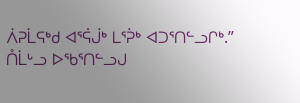ᐲᕈᒫᕋᒃᑯ ᐊᕐᕌᒎᒃ ᒪᕐᕉᒃ ᐊᑐᕐᑎᓪᓗᒋᒃ.” ᑍᒫᒡᓗ ᐅᖃᕐᑎᓪᓗᒍ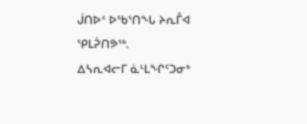ᒎᑎᐅᑉ ᐅᖃᕐᑎᖓ ᔨᕆᒤᐊ ᕿᒪᕉᑎᕗᖅ.
ᐃᓴᕆᐊᓕᒥ ᓈᒻᒪᖏᑦᑐᓂᒃ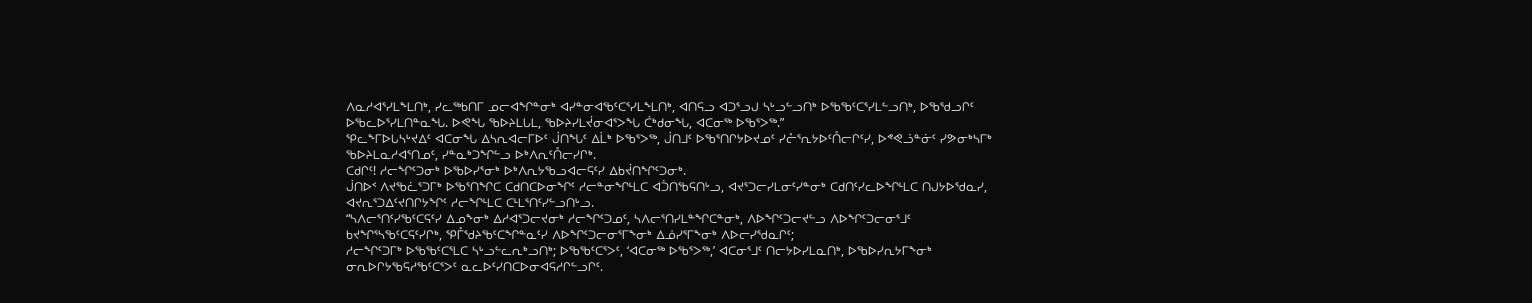ᐱᓇᓱᐊᕐᓯᒪᖕᒪᑎᒃ, ᓯᓚᖅᑲᑎᒥ ᓄᓕᐊᖏᓐᓂᒃ ᐊᓯᓐᓂᐊᖃᑦᑕᕐᓯᒪᖕᒪᑎᒃ, ᐊᑎᕋᓗ ᐊᑐᕐᓗᒍ ᓴᒡᓗᓪᓗᑎᒃ ᐅᖃᖃᑦᑕᕐᓯᒪᓪᓗᑎᒃ, ᐅᖃᖁᓗᒋᑦ ᐅᖃᓚᐅᕐᓯᒪᑎᓐᓇᖓ. ᐅᕙᖓ ᖃᐅᔨᒪᒐᒪ, ᖃᐅᔨᓯᒪᔫᓂᐊᕐᐳᖓ ᑖᒃᑯᓂᖓ, ᐊᑕᓂᖅ ᐅᖃᕐᐳᖅ.”
ᕿᓚᖕᒥᐅᒐᓴᒡᔪᐃᑦ ᐊᑕᓂᖓ ᐃᓴᕆᐊᓕᒥᐅᑦ ᒎᑎᖓᑦ ᐃᒫᒃ ᐅᖃᕐᐳᖅ, ᒎᑎᒧᑦ ᐅᖃᕐᑎᒋᔭᐅᔪᓄᑦ ᓯᓔᕐᕆᔭᐅᑦᑍᓕᒋᑦᓯ, ᐅᕝᕙᓘᓐᓃᑦ ᓯᕗᓂᒃᓴᒥᒃ ᖃᐅᔨᒪᓇᓱᐊᕐᑎᓄᑦ, ᓯᓐᓇᒃᑐᖏᓪᓗ ᐅᒃᐱᕆᑦᑍᓕᓯᒋᒃ.
ᑕᑯᒋᑦ! ᓱᓕᖏᑦᑐᓂᒃ ᐅᖃᐅᓯᕐᓂᒃ ᐅᒃᐱᕆᔭᖃᓗᐊᓕᕋᑦᓯ ᐃᑲᔫᑎᖏᑦᑐᓂᒃ.
ᒎᑎᐅᑉ ᐱᔪᖃᓛᕐᑐᒥᒃ ᐅᖃᕐᑎᖏᑕ ᑕᑯᑎᑕᐅᓂᖏᑦ ᓱᓕᓐᓂᖏᒻᒪᑕ ᐊᑑᑎᖃᕋᑎᒡᓗ, ᐊᔪᕐᑐᓕᓯᒪᓂᑦᓯᓐᓂᒃ ᑕᑯᑎᑦᓯᓚᐅᖏᒻᒪᑕ ᑎᒍᔭᐅᖁᓇᓯ, ᐊᔪᕆᕐᑐᐃᑦᔪᑎᒋᔭᖏᑦ ᓱᓕᖏᒻᒪᑕ ᑕᒻᒪᕐᑎᑦᓯᓪᓗᑎᒡᓗ.
“ᓴᐱᓕᕐᑎᑦᓯᖃᑦᑕᕋᑦᓯ ᐃᓄᖕᓂᒃ ᐃᓱᐊᕐᑐᓕᔪᓂᒃ ᓱᓕᖏᑦᑐᓄᑦ, ᓴᐱᓕᕐᑎᓯᒪᓐᖏᑕᓐᓂᒃ, ᐱᐅᖏᑦᑐᓕᔪᓪᓗ ᐱᐅᖏᑦᑐᓕᓂᕐᒧᑦ ᑲᔪᖏᕐᓴᖃᑦᑕᕋᑦᓯᒋᒃ, ᕿᒤᖁᔨᖃᑦᑕᖏᓐᓇᑦᓯ ᐱᐅᖏᑦᑐᓕᓂᕐᒥᖕᓂᒃ ᐃᓅᓯᕐᒥᖕᓂᒃ ᐱᐅᓕᓯᖁᓇᒋᑦ;
ᓱᓕᖏᑦᑐᒥᒃ ᐅᖃᖃᑦᑕᕐᒪᑕ ᓴᒡᓗᓪᓚᕆᒃᓗᑎᒃ; ᐅᖃᖃᑦᑕᕐᐳᑦ, ‘ᐊᑕᓂᖅ ᐅᖃᕐᐳᖅ,’ ᐊᑕᓂᕐᒧᑦ ᑎᓕᔭᐅᓯᒪᓇᑎᒃ, ᐅᖃᐅᓯᕆᔭᒥᖕᓂᒃ ᓂᕆᐅᒋᔭᖃᕋᓱᖃᑦᑕᕐᐳᑦ ᓇᓚᐅᑦᓯᑎᑕᐅᓂᐊᕋᓱᒋᓪᓗᒋᑦ.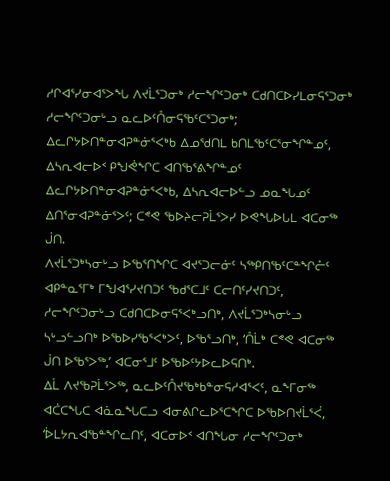ᓱᒋᐊᕐᓯᓂᐊᕐᐳᖓ ᐱᔪᒫᕐᑐᓂᒃ ᓱᓕᖏᑦᑐᓂᒃ ᑕᑯᑎᑕᐅᓯᒪᓂᕋᕐᑐᓂᒃ ᓱᓕᖏᑦᑐᓂᒡᓗ ᓇᓚᐅᑦᑍᓂᕋᖃᑦᑕᕐᑐᓂᒃ; ᐃᓚᒋᔭᐅᑎᓐᓂᐊᕈᓐᓃᕐᐸᒃᑲ ᐃᓄᖁᑎᒪ ᑲᑎᒪᖃᑦᑕᕐᓂᖏᓐᓄᑦ, ᐃᓴᕆᐊᓕᐅᑉ ᑭᖑᕚᖏᑕ ᐊᑎᖃᕐᕕᖏᓐᓄᑦ ᐃᓚᒋᔭᐅᑎᓐᓂᐊᕈᓐᓃᕐᐸᒃᑲ, ᐃᓴᕆᐊᓕᐅᓪᓗ ᓄᓇᖓᓄᑦ ᐃᑎᕐᓂᐊᕈᓐᓃᕐᐳᑦ; ᑕᕝᕙ ᖃᐅᔨᓕᕈᒫᕐᐳᓯ ᐅᕙᖓᐅᒐᒪ ᐊᑕᓂᖅ ᒎᑎ.
ᐱᔪᒫᕐᑐᒃᓴᓂᒡᓗ ᐅᖃᕐᑎᖏᑕ ᐊᔪᕐᑐᓕᓃᑦ ᓴᖅᑭᑎᖃᑦᑕᓐᖏᓔᑦ ᐊᑭᓐᓇᕐᒥᒃ ᒥᖑᐊᕐᓯᔪᑎᑐᑦ ᖃᑯᕐᑕᒧᑦ ᑕᓕᑎᑦᓯᔪᑎᑐᑦ, ᓱᓕᖏᑦᑐᓂᒡᓗ ᑕᑯᑎᑕᐅᓂᕋᕐᐸᒃᓗᑎᒃ, ᐱᔪᒫᕐᑐᒃᓴᓂᒡᓗ ᓴᒡᓗᓪᓗᑎᒃ ᐅᖃᐅᓯᖃᕐᐸᒃᐳᑦ, ᐅᖃᕐᓗᑎᒃ, ‘ᑍᒫᒃ ᑕᕝᕙ ᐊᑕᓂᖅ ᒎᑎ ᐅᖃᕐᐳᖅ,’ ᐊᑕᓂᕐᒧᑦ ᐅᖃᐅᑦᔭᐅᓚᐅᕋᑎᒃ.
ᐃᒫ ᐱᔪᖃᕈᒫᕐᐳᖅ, ᓇᓚᐅᑦᑍᔪᖃᒃᑲᓐᓂᕋᓱᐊᕐᐸᑦ, ᓇᖕᒥᓂᖅ ᐊᑖᑕᖓᑕ ᐊᓈᓇᖓᑕᓗ ᐊᓂᕕᒋᓚᐅᕐᑕᖏᑕ ᐅᖃᐅᑎᔪᒫᕐᐹ, ‘ᐆᒪᔭᕆᐊᖃᓐᖏᓚᑎᑦ, ᐊᑕᓂᐅᑉ ᐊᑎᖓᓂ ᓱᓕᖏᑦᑐᓂᒃ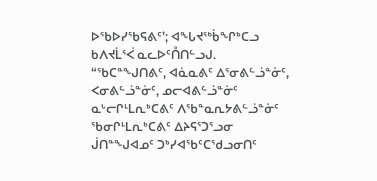ᐅᖃᐅᓯᖃᕋᕕᑦ’; ᐊᖓᔪᖅᑳᖏᒃᑕᓗ ᑲᐱᔪᒫᕐᐹ ᓇᓚᐅᑦᑍᑎᓪᓗᒍ.
“ᖃᑕᓐᖑᑎᕕᑦ, ᐊᓈᓇᕕᑦ ᐃᕐᓂᕕᓪᓘᓐᓃᑦ, ᐸᓂᕕᓪᓘᓐᓃᑦ, ᓄᓕᐊᕕᓪᓘᓐᓃᑦ ᓇᒡᓕᒋᒻᒪᕆᒃᑕᕕᑦ ᐱᖃᓐᓇᕆᔭᕕᓪᓘᓐᓃᑦ ᖃᓂᒋᒻᒪᕆᒃᑕᕕᑦ ᐃᔨᕋᕐᑐᕐᓗᓂ ᒎᑎᓐᖑᐊᓄᑦ ᑐᒃᓯᐊᖃᑦᑕᖁᓗᓂᑎᑦ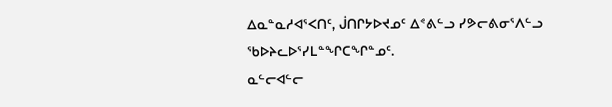ᐃᓇᓐᓇᓱᐊᕐᐸᑎᑦ, ᒎᑎᒋᔭᐅᔪᓄᑦ ᐃᕝᕕᓪᓗ ᓯᕗᓕᕕᓂᕐᐱᓪᓗ ᖃᐅᔨᓚᐅᕐᓯᒪᓐᖏᑕᖏᓐᓄᑦ.
ᓇᓪᓕᐊᓪᓕ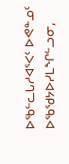ᐅᖃᓪᓚᒐᓱᐊᕐᐸᑦ ᐅᕙᓐᓄᑦ ᐅᖃᖁᔭᐅᓯᒪᖏᓪᓗᓂ,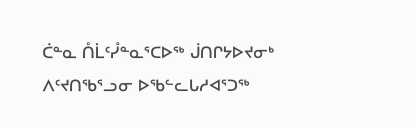ᑖᓐᓇ ᑍᒫᑦᓮᓐᓇᕐᑕᐅᖅ ᒎᑎᒋᔭᐅᔪᓂᒃ ᐱᑦᔪᑎᖃᕐᓗᓂ ᐅᖃᓪᓚᒐᓱᐊᕐᑐᖅ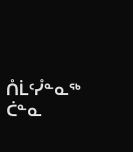ᑍᒫᑦᓮᓐᓇᖅ ᑖᓐᓇ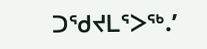ᑐᖁᔪᒪᕐᐳᖅ.’